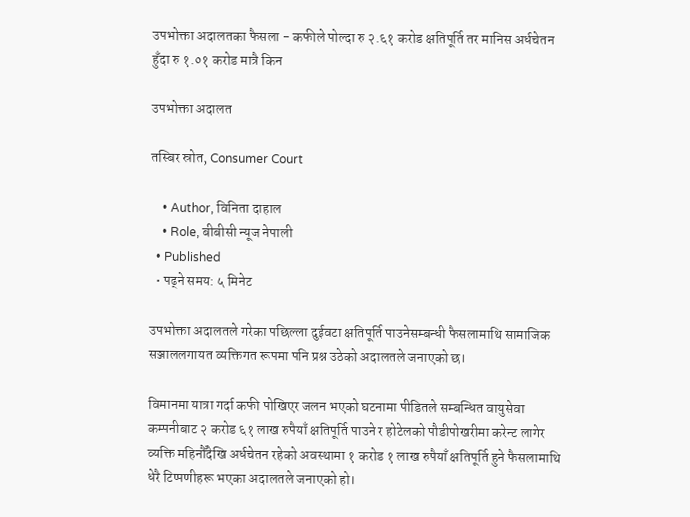उपभोक्ता अदालतका फैसला - कफीले पोल्दा रु २.६१ करोड क्षतिपूर्ति तर मानिस अर्धचेतन हुँदा रु १.०१ करोड मात्रै किन

उपभोक्ता अदालत

तस्बिर स्रोत, Consumer Court

    • Author, विनिता दाहाल
    • Role, बीबीसी न्यूज नेपाली
  • Published
  • पढ्ने समय: ५ मिनेट

उपभोक्ता अदालतले गरेका पछिल्ला दुईवटा क्षतिपूर्ति पाउनेसम्बन्धी फैसलामाथि सामाजिक सञ्जाललगायत व्यक्तिगत रूपमा पनि प्रश्न उठेको अदालतले जनाएको छ।

विमानमा यात्रा गर्दा कफी पोखिएर जलन भएको घटनामा पीडितले सम्बन्धित वायुसेवा कम्पनीबाट २ करोड ६१ लाख रुपैयाँ क्षतिपूर्ति पाउने र होटेलको पौडीपोखरीमा करेन्ट लागेर व्यक्ति महिनौँदेखि अर्धचेतन रहेको अवस्थामा १ करोड १ लाख रुपैयाँ क्षतिपूर्ति हुने फैसलामाथि धेरै टिप्पणीहरू भएका अदालतले जनाएको हो।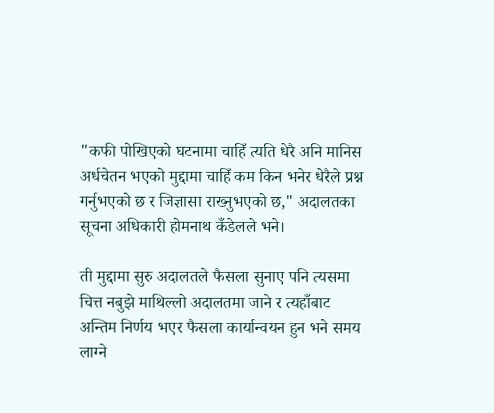"कफी पोखिएको घटनामा चाहिँ त्यति धेरै अनि मानिस अर्धचेतन भएको मुद्दामा चाहिँ कम किन भनेर धेरैले प्रश्न गर्नुभएको छ र जिज्ञासा राख्नुभएको छ," अदालतका सूचना अधिकारी होमनाथ कँडेलले भने।

ती मुद्दामा सुरु अदालतले फैसला सुनाए पनि त्यसमा चित्त नबुझे माथिल्लो अदालतमा जाने र त्यहाँबाट अन्तिम निर्णय भएर फैसला कार्यान्वयन हुन भने समय लाग्ने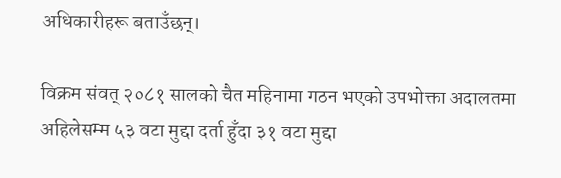अधिकारीहरू बताउँछन्।

विक्रम संवत् २०८१ सालको चैत महिनामा गठन भएको उपभोक्ता अदालतमा अहिलेसम्म ५३ वटा मुद्दा दर्ता हुँदा ३१ वटा मुद्दा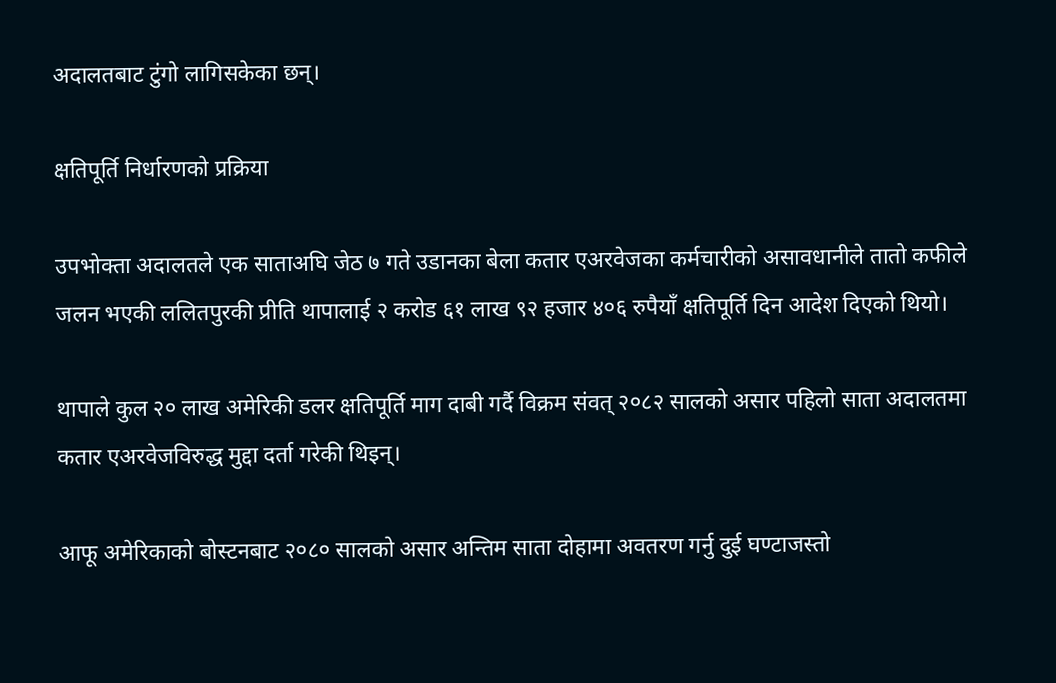अदालतबाट टुंगो लागिसकेका छन्।

क्षतिपूर्ति निर्धारणको प्रक्रिया

उपभोक्ता अदालतले एक साताअघि जेठ ७ गते उडानका बेला कतार एअरवेजका कर्मचारीको असावधानीले तातो कफीले जलन भएकी ललितपुरकी प्रीति थापालाई २ करोड ६१ लाख ९२ हजार ४०६ रुपैयाँ क्षतिपूर्ति दिन आदेश दिएको थियो।

थापाले कुल २० लाख अमेरिकी डलर क्षतिपूर्ति माग दाबी गर्दै विक्रम संवत् २०८२ सालको असार पहिलो साता अदालतमा कतार एअरवेजविरुद्ध मुद्दा दर्ता गरेकी थिइन्।

आफू अमेरिकाको बोस्टनबाट २०८० सालको असार अन्तिम साता दोहामा अवतरण गर्नु दुई घण्टाजस्तो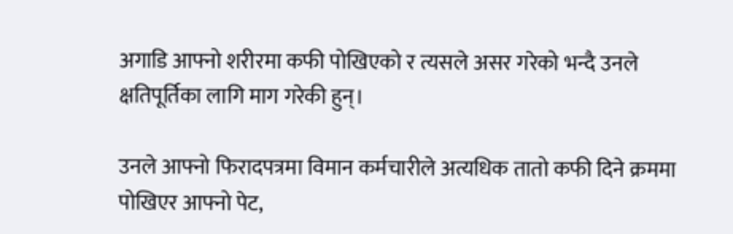अगाडि आफ्नो शरीरमा कफी पोखिएको र त्यसले असर गरेको भन्दै उनले क्षतिपूर्तिका लागि माग गरेकी हुन्।

उनले आफ्नो फिरादपत्रमा विमान कर्मचारीले अत्यधिक तातो कफी दिने क्रममा पोखिएर आफ्नो पेट,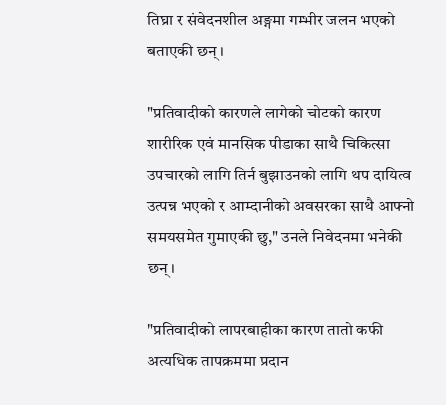तिघ्रा र संवेदनशील अङ्गमा गम्भीर जलन भएको बताएकी छन्।

"प्रतिवादीको कारणले लागेको चोटको कारण शारीरिक एवं मानसिक पीडाका साथै चिकित्सा उपचारको लागि तिर्न बुझाउनको लागि थप दायित्व उत्पन्न भएको र आम्दानीको अवसरका साथै आफ्नो समयसमेत गुमाएकी छु," उनले निवेदनमा भनेकी छन्।

"प्रतिवादीको लापरबाहीका कारण तातो कफी अत्यधिक तापक्रममा प्रदान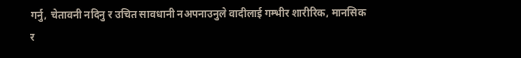गर्नु, चेतावनी नदिनु र उचित सावधानी नअपनाउनुले वादीलाई गम्भीर शारीरिक, मानसिक र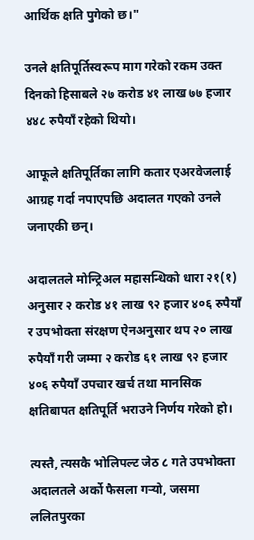आर्थिक क्षति पुगेको छ।"

उनले क्षतिपूर्तिस्वरूप माग गरेको रकम उक्त दिनको हिसाबले २७ करोड ४१ लाख ७७ हजार ४४८ रुपैयाँ रहेको थियो।

आफूले क्षतिपूर्तिका लागि कतार एअरवेजलाई आग्रह गर्दा नपाएपछि अदालत गएको उनले जनाएकी छन्।

अदालतले मोन्ट्रिअल महासन्धिको धारा २१(१) अनुसार २ करोड ४१ लाख ९२ हजार ४०६ रुपैयाँ र उपभोक्ता संरक्षण ऐनअनुसार थप २० लाख रुपैयाँ गरी जम्मा २ करोड ६१ लाख ९२ हजार ४०६ रुपैयाँ उपचार खर्च तथा मानसिक क्षतिबापत क्षतिपूर्ति भराउने निर्णय गरेको हो।

त्यस्तै, त्यसकै भोलिपल्ट जेठ ८ गते उपभोक्ता अदालतले अर्को फैसला गर्‍यो, जसमा ललितपुरका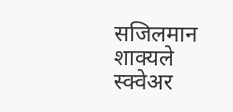सजिलमान शाक्यले स्क्वेअर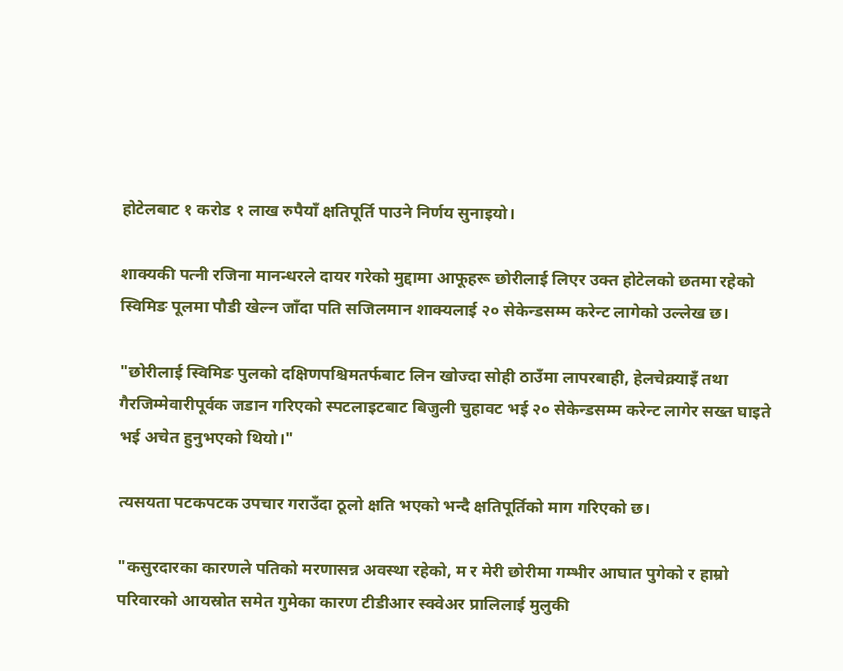होटेलबाट १ करोड १ लाख रुपैयाँ क्षतिपूर्ति पाउने निर्णय सुनाइयो।

शाक्यकी पत्नी रजिना मानन्धरले दायर गरेको मुद्दामा आफूहरू छोरीलाई लिएर उक्त होटेलको छतमा रहेको स्विमिङ पूलमा पौडी खेल्न जाँदा पति सजिलमान शाक्यलाई २० सेकेन्डसम्म करेन्ट लागेको उल्लेख छ।

"छोरीलाई स्विमिङ पुलको दक्षिणपश्चिमतर्फबाट लिन खोज्दा सोही ठाउँमा लापरबाही, हेलचेक्र्याइँ तथा गैरजिम्मेवारीपूर्वक जडान गरिएको स्पटलाइटबाट बिजुली चुहावट भई २० सेकेन्डसम्म करेन्ट लागेर सख्त घाइते भई अचेत हुनुभएको थियो।"

त्यसयता पटकपटक उपचार गराउँदा ठूलो क्षति भएको भन्दै क्षतिपूर्तिको माग गरिएको छ।

"कसुरदारका कारणले पतिको मरणासन्न अवस्था रहेको, म र मेरी छोरीमा गम्भीर आघात पुगेको र हाम्रो परिवारको आयस्रोत समेत गुमेका कारण टीडीआर स्क्वेअर प्रालिलाई मुलुकी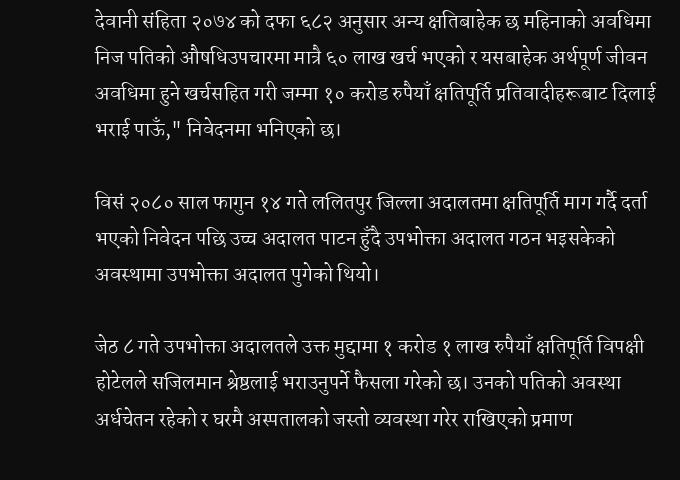देवानी संहिता २०७४ को दफा ६८२ अनुसार अन्य क्षतिबाहेक छ महिनाको अवधिमा निज पतिको औषधिउपचारमा मात्रै ६० लाख खर्च भएको र यसबाहेक अर्थपूर्ण जीवन अवधिमा हुने खर्चसहित गरी जम्मा १० करोड रुपैयाँ क्षतिपूर्ति प्रतिवादीहरूबाट दिलाई भराई पाऊँ," निवेदनमा भनिएको छ।

विसं २०८० साल फागुन १४ गते ललितपुर जिल्ला अदालतमा क्षतिपूर्ति माग गर्दै दर्ता भएको निवेदन पछि उच्च अदालत पाटन हुँदै उपभोक्ता अदालत गठन भइसकेको अवस्थामा उपभोक्ता अदालत पुगेको थियो।

जेठ ८ गते उपभोक्ता अदालतले उक्त मुद्दामा १ करोड १ लाख रुपैयाँ क्षतिपूर्ति विपक्षी होटेलले सजिलमान श्रेष्ठलाई भराउनुपर्ने फैसला गरेको छ। उनको पतिको अवस्था अर्धचेतन रहेको र घरमै अस्पतालको जस्तो व्यवस्था गरेर राखिएको प्रमाण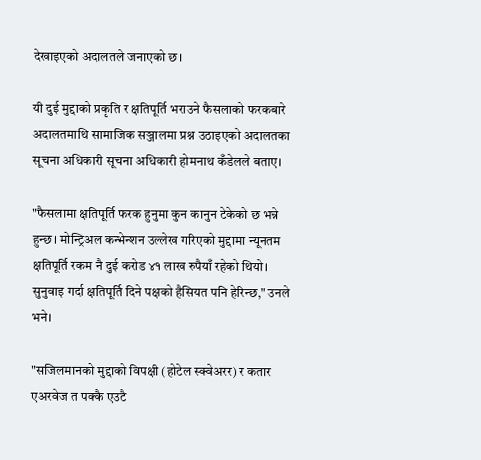देखाइएको अदालतले जनाएको छ।

यी दुई मुद्दाको प्रकृति र क्षतिपूर्ति भराउने फैसलाको फरकबारे अदालतमाथि सामाजिक सञ्जालमा प्रश्न उठाइएको अदालतका सूचना अधिकारी सूचना अधिकारी होमनाथ कँडेलले बताए।

"फैसलामा क्षतिपूर्ति फरक हुनुमा कुन कानुन टेकेको छ भन्ने हुन्छ। मोन्ट्रिअल कन्भेन्शन उल्लेख गरिएको मुद्दामा न्यूनतम क्षतिपूर्ति रकम नै दुई करोड ४१ लाख रुपैयाँ रहेको थियो। सुनुवाइ गर्दा क्षतिपूर्ति दिने पक्षको हैसियत पनि हेरिन्छ," उनले भने।

"सजिलमानको मुद्दाको विपक्षी (होटेल स्क्वेअरर) र कतार एअरवेज त पक्कै एउटै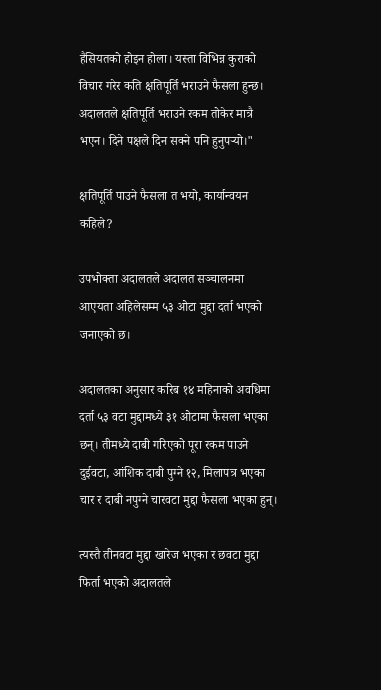हैसियतको होइन होला। यस्ता विभिन्न कुराको विचार गरेर कति क्षतिपूर्ति भराउने फैसला हुन्छ। अदालतले क्षतिपूर्ति भराउने रकम तोकेर मात्रै भएन। दिने पक्षले दिन सक्ने पनि हुनुपर्‍यो।"

क्षतिपूर्ति पाउने फैसला त भयो, कार्यान्वयन कहिले?

उपभोक्ता अदालतले अदालत सञ्चालनमा आएयता अहिलेसम्म ५३ ओटा मुद्दा दर्ता भएको जनाएको छ।

अदालतका अनुसार करिब १४ महिनाको अवधिमा दर्ता ५३ वटा मुद्दामध्ये ३१ ओटामा फैसला भएका छन्। तीमध्ये दाबी गरिएको पूरा रकम पाउने दुईवटा, आंशिक दाबी पुग्ने १२, मिलापत्र भएका चार र दाबी नपुग्ने चारवटा मुद्दा फैसला भएका हुन्।

त्यस्तै तीनवटा मुद्दा खारेज भएका र छवटा मुद्दा फिर्ता भएको अदालतले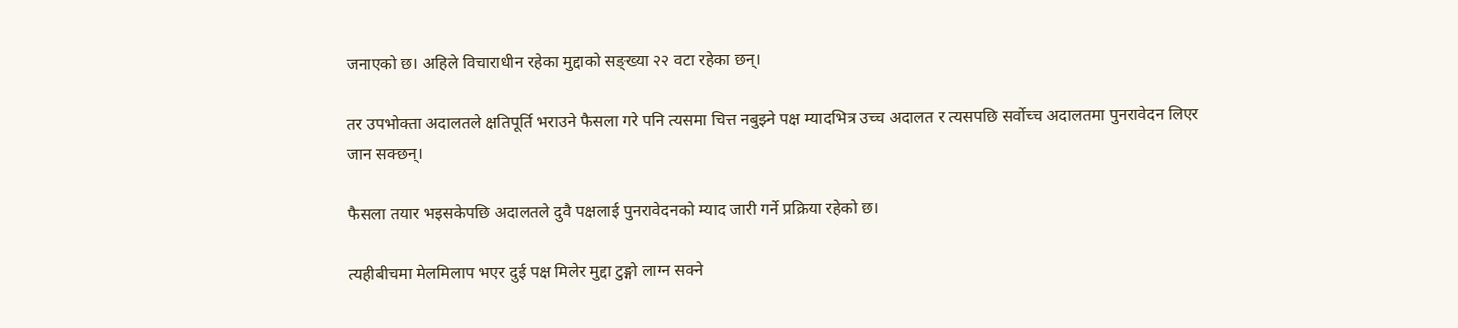जनाएको छ। अहिले विचाराधीन रहेका मुद्दाको सङ्ख्या २२ वटा रहेका छन्।‍

तर उपभोक्ता अदालतले क्षतिपूर्ति भराउने फैसला गरे पनि त्यसमा चित्त नबुझ्ने पक्ष म्यादभित्र उच्च अदालत र त्यसपछि सर्वोच्च अदालतमा पुनरावेदन लिएर जान सक्छन्।

फैसला तयार भइसकेपछि अदालतले दुवै पक्षलाई पुनरावेदनको म्याद जारी गर्ने प्रक्रिया रहेको छ।

त्यहीबीचमा मेलमिलाप भएर दुई पक्ष मिलेर मुद्दा टुङ्गो लाग्न सक्ने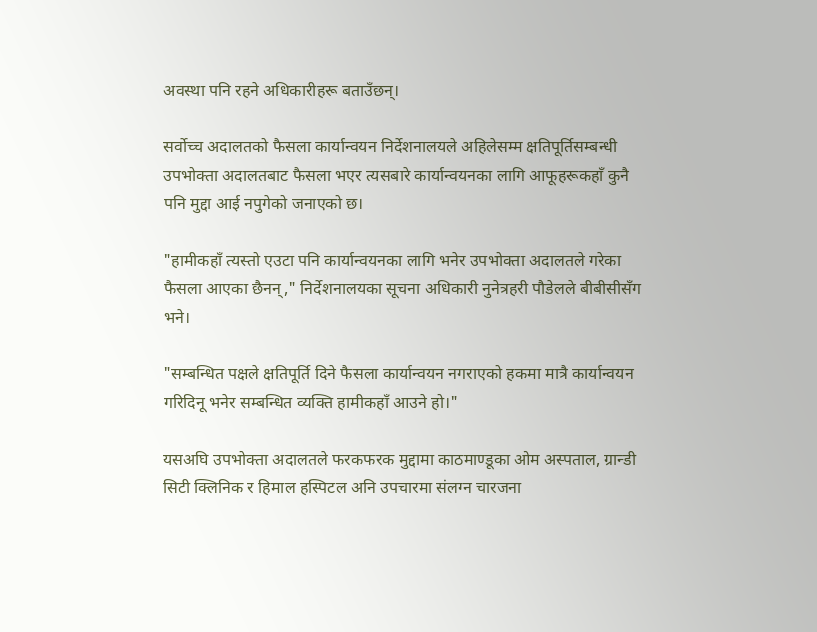अवस्था पनि रहने अधिकारीहरू बताउँछन्।

सर्वोच्च अदालतको फैसला कार्यान्वयन निर्देशनालयले अहिलेसम्म क्षतिपूर्तिसम्बन्धी उपभोक्ता अदालतबाट फैसला भएर त्यसबारे कार्यान्वयनका लागि आफूहरूकहाँ कुनै पनि मुद्दा आई नपुगेको जनाएको छ।

"हामीकहाँ त्यस्तो एउटा पनि कार्यान्वयनका लागि भनेर उपभोक्ता अदालतले गरेका फैसला आएका छैनन्," निर्देशनालयका सूचना अधिकारी नुनेत्रहरी पौडेलले बीबीसीसँग भने।

"सम्बन्धित पक्षले क्षतिपूर्ति दिने फैसला कार्यान्वयन नगराएको हकमा मात्रै कार्यान्वयन गरिदिनू भनेर सम्बन्धित व्यक्ति हामीकहाँ आउने हो।"

यसअघि उपभोक्ता अदालतले फरकफरक मुद्दामा काठमाण्डूका ओम अस्पताल, ग्रान्डी सिटी क्लिनिक र हिमाल हस्पिटल अनि उपचारमा संलग्न चारजना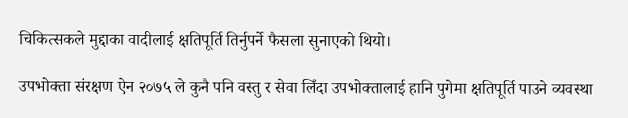चिकित्सकले मुद्दाका वादीलाई क्षतिपूर्ति तिर्नुपर्ने फैसला सुनाएको थियो।

उपभोक्ता संरक्षण ऐन २०७५ ले कुनै पनि वस्तु र सेवा लिँदा उपभोक्तालाई हानि पुगेमा क्षतिपूर्ति पाउने व्यवस्था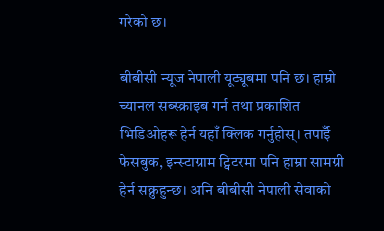गरेको छ।

बीबीसी न्यूज नेपाली यूट्यूबमा पनि छ। हाम्रो च्यानल सब्स्क्राइब गर्न तथा प्रकाशित भिडिओहरू हेर्न यहाँ क्लिक गर्नुहोस्। तपाईँ फेसबुक, इन्स्टाग्राम ट्विटरमा पनि हाम्रा सामग्री हेर्न सक्नुहुन्छ। अनि बीबीसी नेपाली सेवाको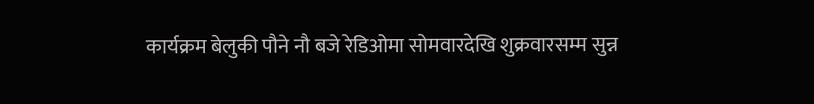कार्यक्रम बेलुकी पौने नौ बजे रेडिओमा सोमवारदेखि शुक्रवारसम्म सुन्न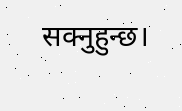सक्नुहुन्छ।